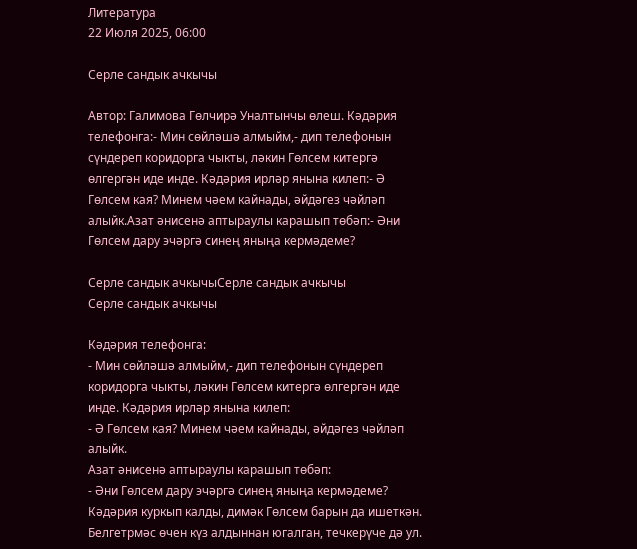Литература
22 Июля 2025, 06:00

Серле сандык ачкычы

Автор: Галимова Гөлчирә Уналтынчы өлеш. Кәдәрия телефонга:- Мин сөйләшә алмыйм,- дип телефонын сүндереп коридорга чыкты, ләкин Гөлсем китергә өлгергән иде инде. Кәдәрия ирләр янына килеп:- Ә Гөлсем кая? Минем чәем кайнады, әйдәгез чәйләп алыйк.Азат әнисенә аптыраулы карашып төбәп:- Әни Гөлсем дару эчәргә синең яныңа кермәдеме?

Серле сандык ачкычыСерле сандык ачкычы
Серле сандык ачкычы

Кәдәрия телефонга:
- Мин сөйләшә алмыйм,- дип телефонын сүндереп коридорга чыкты, ләкин Гөлсем китергә өлгергән иде инде. Кәдәрия ирләр янына килеп:
- Ә Гөлсем кая? Минем чәем кайнады, әйдәгез чәйләп алыйк.
Азат әнисенә аптыраулы карашып төбәп:
- Әни Гөлсем дару эчәргә синең яныңа кермәдеме?
Кәдәрия куркып калды, димәк Гөлсем барын да ишеткән. Белгетрмәс өчен күз алдыннан югалган, течкерүче дә ул.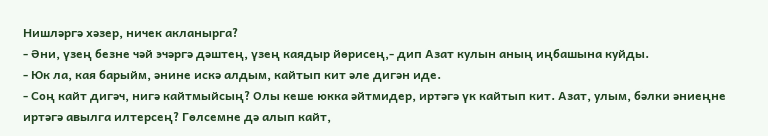Нишләргә хәзер, ничек акланырга?
- Әни, үзең безне чәй эчәргә дәштең, үзең каядыр йөрисең,- дип Азат кулын аның иңбашына куйды.
- Юк ла, кая барыйм, әнине искә алдым, кайтып кит әле дигән иде.
- Соң кайт дигәч, нигә кайтмыйсың? Олы кеше юкка әйтмидер, иртәгә үк кайтып кит. Азат, улым, бәлки әниеңне иртәгә авылга илтерсең? Гөлсемне дә алып кайт,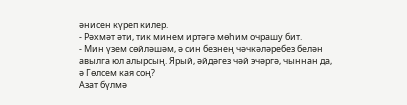әнисен күреп килер.
- Рәхмәт әти, тик минем иртәгә мөһим очрашу бит.
- Мин үзем сөйләшәм, ә син безнең чәчкәләребез белән авылга юл алырсың. Ярый, әйдәгез чәй эчәргә, чыннан да, ә Гөлсем кая соң?
Азат бүлмә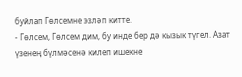буйлап Гөлсемне эзләп китте.
- Гөлсем, Гөлсем дим, бу инде бер дә кызык түгел. Азат үзенең бүлмәсенә килеп ишекне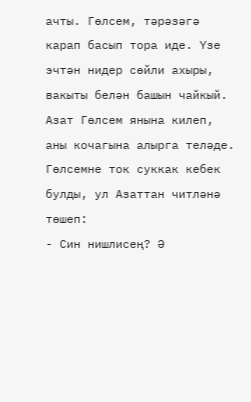ачты. Гөлсем, тәрәзәгә карап басып тора иде. Үзе эчтән нидер сөйли ахыры, вакыты белән башын чайкый. Азат Гөлсем янына килеп, аны кочагына алырга теләде. Гөлсемне ток суккак кебек булды, ул Азаттан читләнә төшеп:
- Син нишлисең? Ә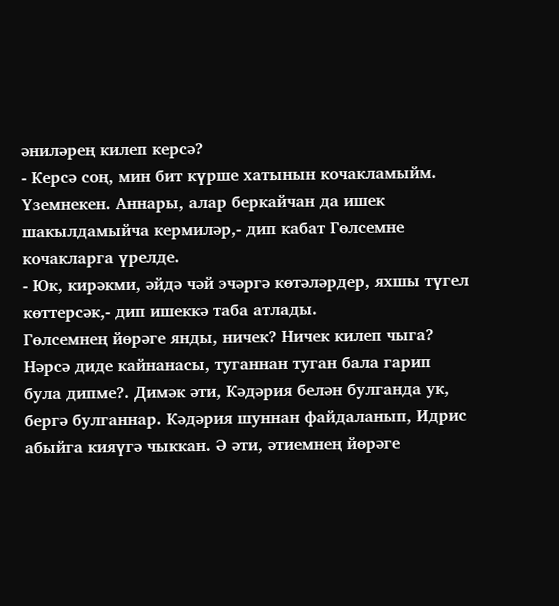әниләрең килеп керсә?
- Керсә соң, мин бит күрше хатынын кочакламыйм. Үземнекен. Аннары, алар беркайчан да ишек шакылдамыйча кермиләр,- дип кабат Гөлсемне кочакларга үрелде.
- Юк, кирәкми, әйдә чәй эчәргә көтәләрдер, яхшы түгел көттерсәк,- дип ишеккә таба атлады.
Гөлсемнең йөрәге янды, ничек? Ничек килеп чыга? Нәрсә диде кайнанасы, туганнан туган бала гарип була дипме?. Димәк әти, Кәдәрия белән булганда ук, бергә булганнар. Кәдәрия шуннан файдаланып, Идрис абыйга кияүгә чыккан. Ә әти, әтиемнең йөрәге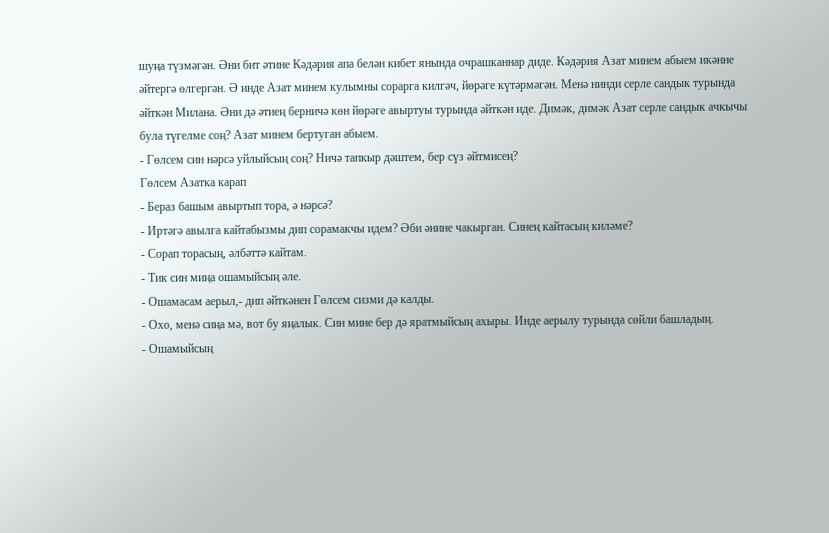шуңа түзмәгән. Әни бит әтине Кәдәрия апа белән кибет янында очрашканнар диде. Кәдәрия Азат минем абыем икәнне әйтергә өлгергән. Ә инде Азат минем кулымны сорарга килгәч, йөрәге күтәрмәгән. Менә нинди серле сандык турында әйткән Милана. Әни дә әтиең берничә көн йөрәге авыртуы турында әйткән иде. Димәк, димәк Азат серле сандык ачкычы була түгелме соң? Азат минем бертуган абыем.
- Гөлсем син нәрсә уйлыйсың соң? Ничә тапкыр дәштем, бер сүз әйтмисең?
Гөлсем Азатка карап
- Бераз башым авыртып тора, ә нәрсә?
- Иртәгә авылга кайтабызмы дип сорамакчы идем? Әби әнине чакырган. Синең кайтасың киләме?
- Сорап торасың, әлбәттә кайтам.
- Тик син миңа ошамыйсың әле.
- Ошамасам аерыл,- дип әйткәнен Гөлсем сизми дә калды.
- Охо, менә сиңа мә, вот бу яңалык. Син мине бер дә яратмыйсың ахыры. Инде аерылу турында сөйли башладың.
- Ошамыйсың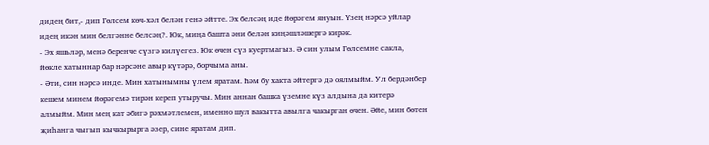дидең бит,- дип Гөлсем көч-хәл белән генә әйтте. Эх белсәң иде йөрәгем януын. Үзең нәрсә уйлар идең икән мин белгәнне белсәң?. Юк, миңа башта әни белән киңәшләшергә кирәк.
- Эх яшьләр, менә беренче сүзгә килүегез. Юк өчен сүз куертмагыз. Ә син улым Гөлсемне сакла, йөкле хатыннар бар нәрсәне авыр күтәрә, борчыма аны.
- Әти, син нәрсә инде. Мин хатынымны үлем яратам. Һәм бу хакта әйтергә дә оялмыйм. Ул бердәнбер кешем минем йөрәгемә тирән кереп утыручы. Мин аннан башка үземне күз алдына да китерә алмыйм. Мин мең кат әбигә рәхмәтлемен, именно шул вакытта авылга чакырган өчен. Әйе, мин бөтен җиһанга чыгып кычкырырга әзер, сине яратам дип.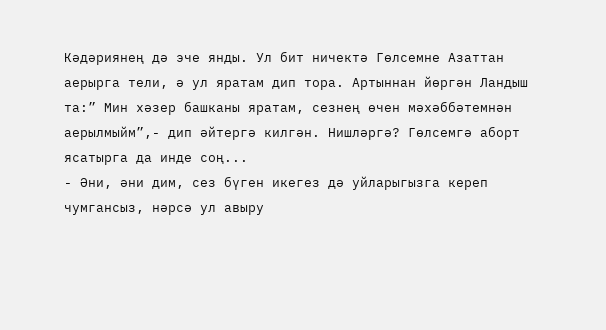Кәдәриянең дә эче янды. Ул бит ничектә Гөлсемне Азаттан аерырга тели, ә ул яратам дип тора. Артыннан йөргән Ландыш та:” Мин хәзер башканы яратам, сезнең өчен мәхәббәтемнән аерылмыйм”,- дип әйтергә килгән. Нишләргә? Гөлсемгә аборт ясатырга да инде соң...
- Әни, әни дим, сез бүген икегез дә уйларыгызга кереп чумгансыз, нәрсә ул авыру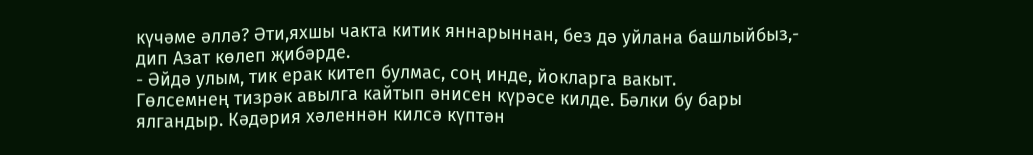күчәме әллә? Әти,яхшы чакта китик яннарыннан, без дә уйлана башлыйбыз,- дип Азат көлеп җибәрде.
- Әйдә улым, тик ерак китеп булмас, соң инде, йокларга вакыт.
Гөлсемнең тизрәк авылга кайтып әнисен күрәсе килде. Бәлки бу бары ялгандыр. Кәдәрия хәленнән килсә күптән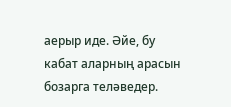аерыр иде. Әйе, бу кабат аларның арасын бозарга теләведер.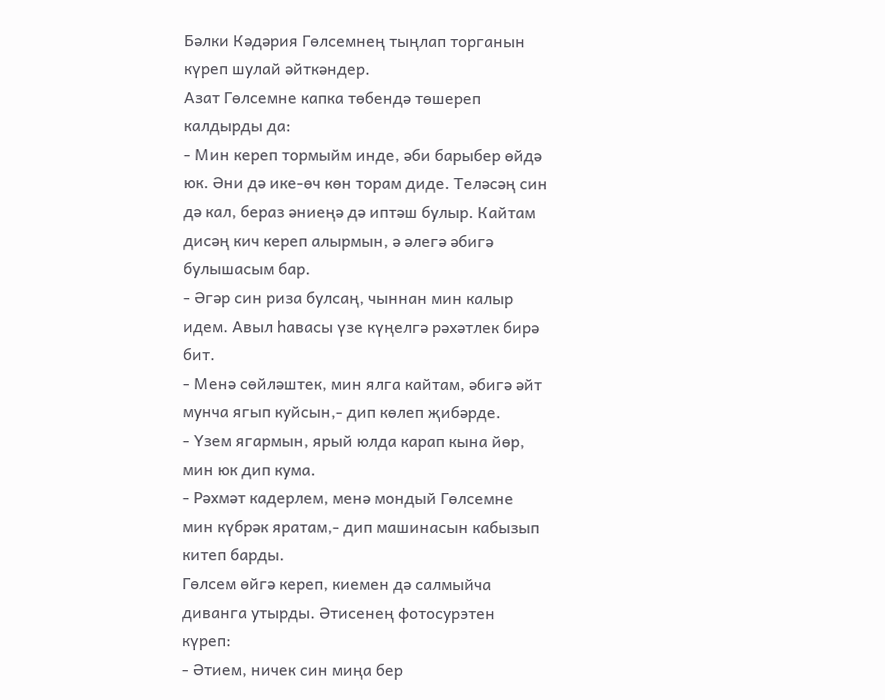Бәлки Кәдәрия Гөлсемнең тыңлап торганын күреп шулай әйткәндер.
Азат Гөлсемне капка төбендә төшереп калдырды да:
- Мин кереп тормыйм инде, әби барыбер өйдә юк. Әни дә ике-өч көн торам диде. Теләсәң син дә кал, бераз әниеңә дә иптәш булыр. Кайтам дисәң кич кереп алырмын, ә әлегә әбигә булышасым бар.
- Әгәр син риза булсаң, чыннан мин калыр идем. Авыл һавасы үзе күңелгә рәхәтлек бирә бит.
- Менә сөйләштек, мин ялга кайтам, әбигә әйт мунча ягып куйсын,- дип көлеп җибәрде.
- Үзем ягармын, ярый юлда карап кына йөр, мин юк дип кума.
- Рәхмәт кадерлем, менә мондый Гөлсемне мин күбрәк яратам,- дип машинасын кабызып китеп барды.
Гөлсем өйгә кереп, киемен дә салмыйча диванга утырды. Әтисенең фотосурэтен күреп:
- Әтием, ничек син миңа бер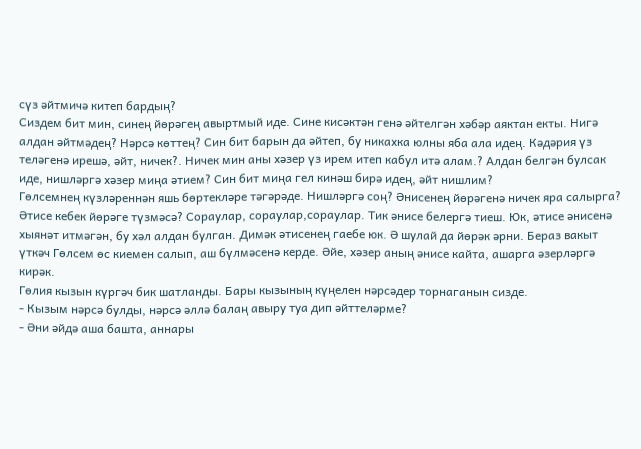сүз әйтмичә китеп бардың?
Сиздем бит мин, синең йөрәгең авыртмый иде. Сине кисәктән генә әйтелгән хәбәр аяктан екты. Нигә алдан әйтмәдең? Нәрсә көттең? Син бит барын да әйтеп, бу никахка юлны яба ала идең. Кәдәрия үз теләгенә ирешә, әйт, ничек?. Ничек мин аны хәзер үз ирем итеп кабул итә алам.? Алдан белгән булсак иде, нишләргә хәзер миңа әтием? Син бит миңа гел кинәш бирә идең, әйт нишлим?
Гөлсемнең күзләреннән яшь бөртекләре тәгәрәде. Нишләргә соң? Әнисенең йөрәгенә ничек яра салырга? Әтисе кебек йөрәге түзмәсә? Сораулар, сораулар,сораулар. Тик әнисе белергә тиеш. Юк, әтисе әнисенә хыянәт итмәгән, бу хәл алдан булган. Димәк әтисенең гаебе юк. Ә шулай да йөрәк әрни. Бераз вакыт үткәч Гөлсем өс киемен салып, аш бүлмәсенә керде. Әйе, хәзер аның әнисе кайта, ашарга әзерләргә кирәк.
Гөлия кызын күргәч бик шатланды. Бары кызының күңелен нәрсәдер торнаганын сизде.
- Кызым нәрсә булды, нәрсә әллә балаң авыру туа дип әйттеләрме?
- Әни әйдә аша башта, аннары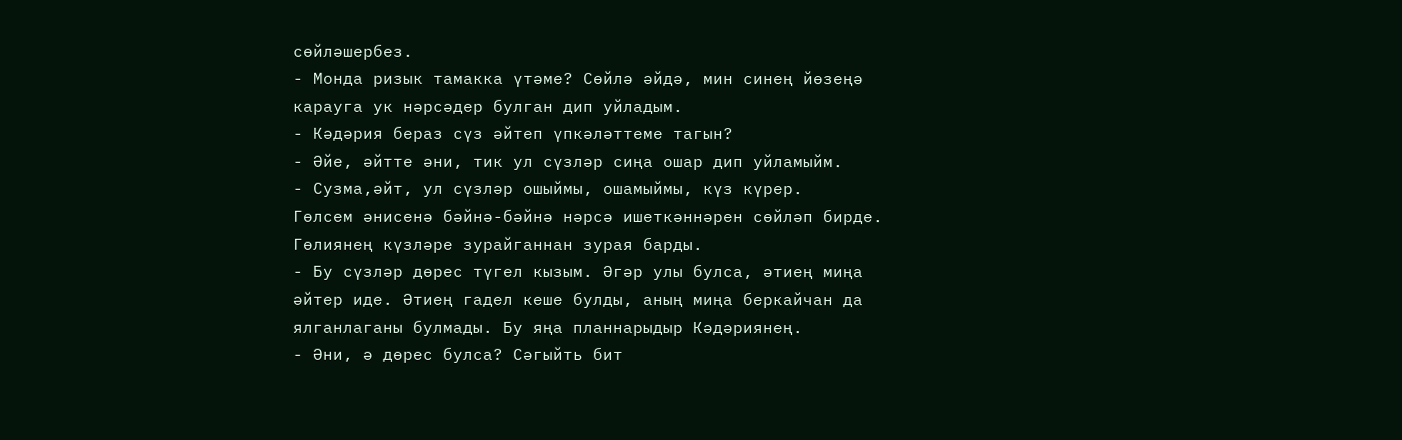сөйләшербез.
- Монда ризык тамакка үтәме? Сөйлә әйдә, мин синең йөзеңә карауга ук нәрсәдер булган дип уйладым.
- Кәдәрия бераз сүз әйтеп үпкәләттеме тагын?
- Әйе, әйтте әни, тик ул сүзләр сиңа ошар дип уйламыйм.
- Сузма,әйт, ул сүзләр ошыймы, ошамыймы, күз күрер.
Гөлсем әнисенә бәйнә-бәйнә нәрсә ишеткәннәрен сөйләп бирде. Гөлиянең күзләре зурайганнан зурая барды.
- Бу сүзләр дөрес түгел кызым. Әгәр улы булса, әтиең миңа әйтер иде. Әтиең гадел кеше булды, аның миңа беркайчан да ялганлаганы булмады. Бу яңа планнарыдыр Кәдәриянең.
- Әни, ә дөрес булса? Сәгыйть бит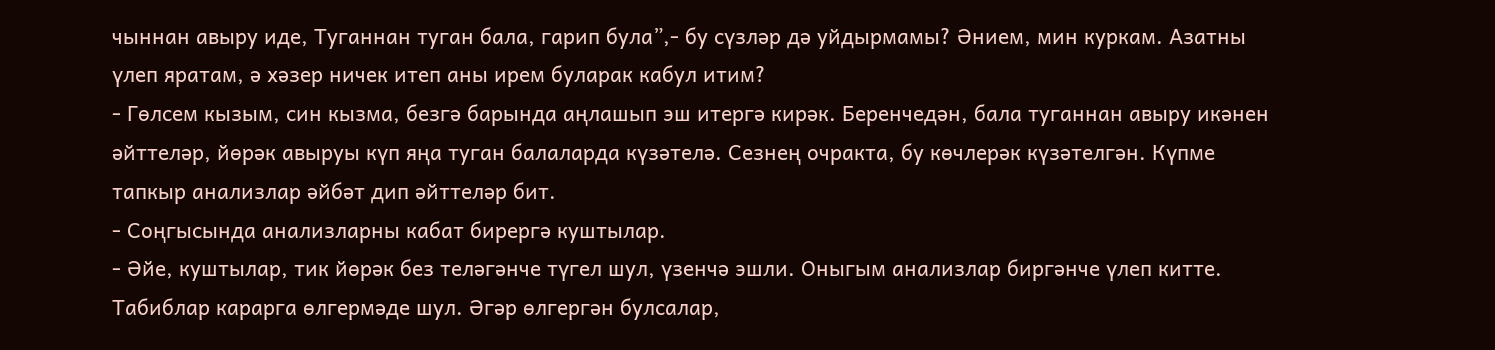чыннан авыру иде, Туганнан туган бала, гарип була”,- бу сүзләр дә уйдырмамы? Әнием, мин куркам. Азатны үлеп яратам, ә хәзер ничек итеп аны ирем буларак кабул итим?
- Гөлсем кызым, син кызма, безгә барында аңлашып эш итергә кирәк. Беренчедән, бала туганнан авыру икәнен әйттеләр, йөрәк авыруы күп яңа туган балаларда күзәтелә. Сезнең очракта, бу көчлерәк күзәтелгән. Күпме тапкыр анализлар әйбәт дип әйттеләр бит.
- Соңгысында анализларны кабат бирергә куштылар.
- Әйе, куштылар, тик йөрәк без теләгәнче түгел шул, үзенчә эшли. Оныгым анализлар биргәнче үлеп китте. Табиблар карарга өлгермәде шул. Әгәр өлгергән булсалар,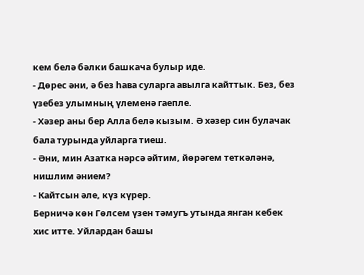кем белә бәлки башкача булыр иде.
- Дөрес әни, ә без һава суларга авылга кайттык. Без, без үзебез улымның үлеменә гаепле.
- Хәзер аны бер Алла белә кызым. Ә хәзер син булачак бала турында уйларга тиеш.
- Әни, мин Азатка нәрсә әйтим, йөрәгем теткәләнә, нишлим әнием?
- Кайтсын әле, күз күрер.
Берничә көн Гөлсем үзен тәмугъ утында янган кебек хис итте. Уйлардан башы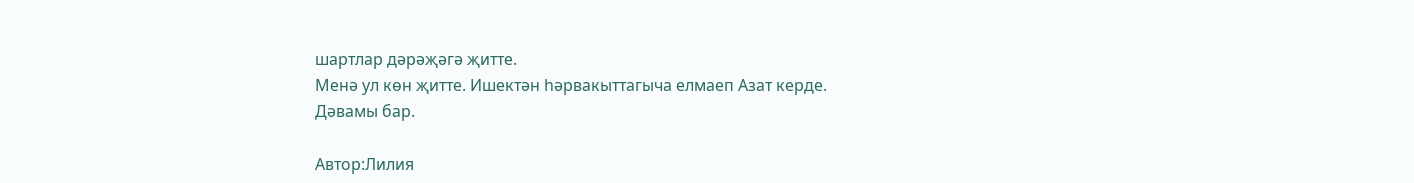шартлар дәрәҗәгә җитте.
Менә ул көн җитте. Ишектән һәрвакыттагыча елмаеп Азат керде.
Дәвамы бар.

Автор:Лилия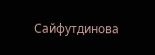Сайфутдинова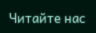Читайте нас